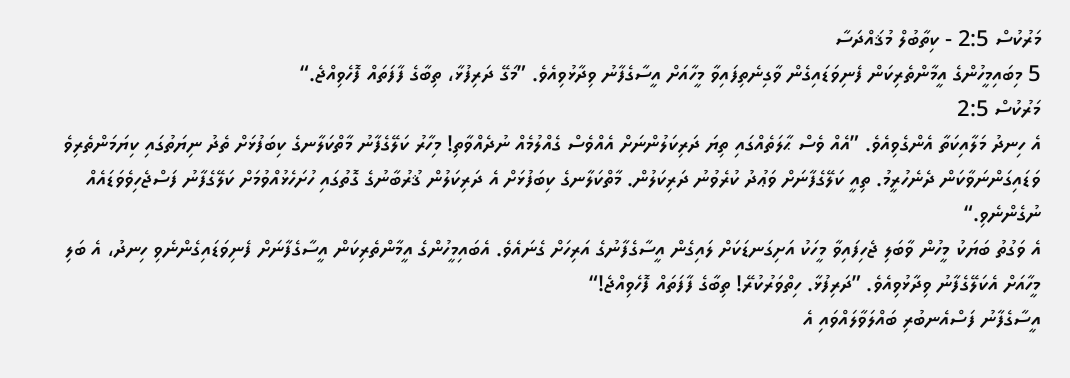މަރުކުސް 2:5 - ކިތާބުލް މުޤައްދަސާ
5 މިބައިމީހުންގެ އީމާންތެރިކަން ފެނިވަޑައިގެން ވާގިނެތިފައިވާ މީހާއަށް އީސާގެފާނު ވިދާޅުވިއެވެ. ”މަގޭ ދަރިފުޅާ، ތިބާގެ ފާފަތައް ފޮހެވިއްޖެ.“
މަރުކުސް 2:5
އެ ހިނދު މަލާއިކަތާ އެންގެވިއެވެ. ”އެއް ވެސް ޙާލަތެއްގައި ތިޔަ ދަރިކަލުންނަށް އެއްވެސް ގެއްލުމެއް ނުދެއްވާތި! މިހާރު ކަލޭގެފާނު މާތްކަލާނގެ ކިބަފުޅަށް ތެދު ނިޔަތުގައި ކިޔަމަންތެރިވެ ވަޑައިގަންނަވާކަން ދެނެހުރީމު. ތިއީ ކަލޭގެފާނަށް ވަޢުދު ކުރެވުނު ދަރިކަލުން. މާތްކަލާނގެ ކިބަފުޅަށް އެ ދަރިކަލުން ޤުރުބާނުގެ ގޮތުގައި ހުށަހެޅުއްވުމަށް ކަލޭގެފާނު ފަސްޖެހިވެވަޑައެއް ނުގެންނެވި.“
އެ ވަގުތު ބަޔަކު މީހުން ވާބަލި ޖެހިފައިވާ މީހަކު އަށިގަނޑަކަށް ލައިގެން އީސާގެފާނުގެ އަރިހަށް ގެނައެވެ. އެބައިމީހުންގެ އީމާންތެރިކަން އީސާގެފާނަށް ފެނިވަޑައިގެންނެވި ހިނދު، އެ ބަލި މީހާއަށް އެކަލޭގެފާނު ވިދާޅުވިއެވެ. ”ދަރިފުޅާ. ހިތްވަރުކުރޭ! ތިބާގެ ފާފަތައް ފޮހެވިއްޖެ!“
އީސާގެފާނު ފަސްއެނބުރި ބައްލަވާލައްވައި އެ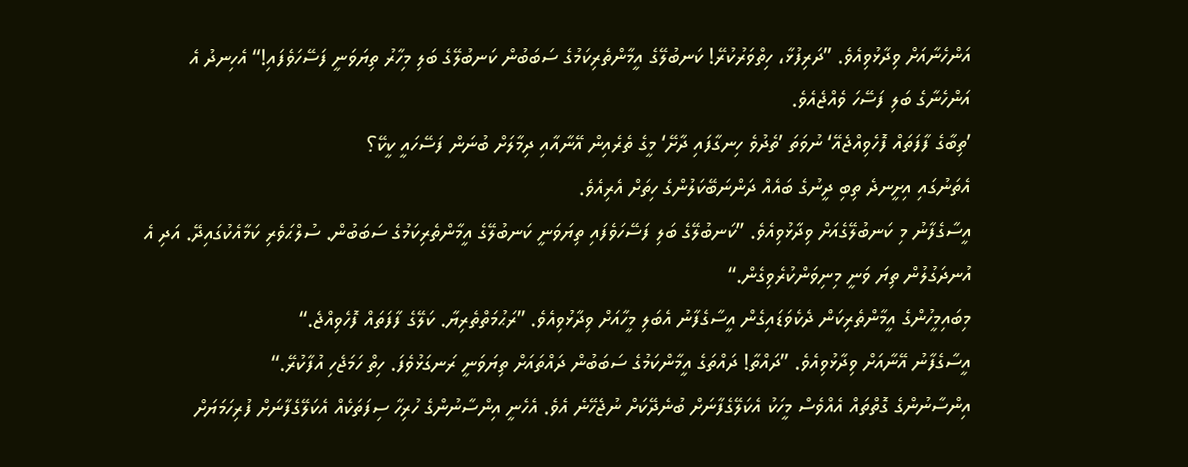އަންހެނާއަށް ވިދާޅުވިއެވެ. ”ދަރިފުޅާ، ހިތްވަރުކުރޭ! ކަނބުލޭގެ އީމާންތެރިކަމުގެ ސަބަބުން ކަނބުލޭގެ ބަލި މިހާރު ތިޔަވަނީ ފަސޭހަވެފައި!“ އެހިނދު އެ އަންހެނާގެ ބަލި ފަސޭހަ ވެއްޖެއެވެ.
’ތިބާގެ ފާފަތައް ފޮހެވިއްޖެއޭ‘ ނުވަތަ ’ތެދުވެ ހިނގާފައި ދާށޭ‘ މީގެ ތެރެއިން އޭނާއާއި ދިމާލަށް ބުނަން ފަސޭހައީ ކީކޭ؟
އެތަނުގައި އިށީނދެ ތިބި ދީނުގެ ބައެއް ދަންނަބޭކަލުންގެ ހިތަށް އެރިއެވެ.
އީސާގެފާނު މި ކަނބުލޭގެއަށް ވިދާޅުވިއެވެ. ”ކަނބުލޭގެ ބަލި ފަސޭހަވެފައި ތިޔަވަނީ ކަނބުލޭގެ އީމާންތެރިކަމުގެ ސަބަބުން. ސުލްޙަވެރި ކަމާއެކުގައިދޭ. އަދި އެ އުނދަގުލުން ތިޔަ ވަނީ މިނިވަންކުރެވިގެން.“
މިބައިމީހުންގެ އީމާންތެރިކަން ދެކެވަޑައިގެން އީސާގެފާނު އެބަލި މީހާއަށް ވިދާޅުވިއެވެ. ”ރަޙުމަތްތެރިޔާ. ކަލޭގެ ފާފަތައް ފޮހެވިއްޖެ.“
އީސާގެފާނު އޭނާއަށް ވިދާޅުވިއެވެ. ”ދައްތާ! ދައްތަގެ އީމާންކަމުގެ ސަބަބުން ދައްތައަށް ތިޔަވަނީ ރަނގަޅުވެފަ. ހިތް ހަމަޖެހި އުފާކުރޭ.“
އިންސާނުންގެ ގޮތްތައް އެއްވެސް މީހަކު އެކަލޭގެފާނަށް ބުނެދޭކަށް ނުޖެހޭނެ އެވެ. އެހެނީ އިންސާނުންގެ ހުރިހާ ސިފަތަކެއް އެކަލޭގެފާނަށް ފުރިހަމަޔަށް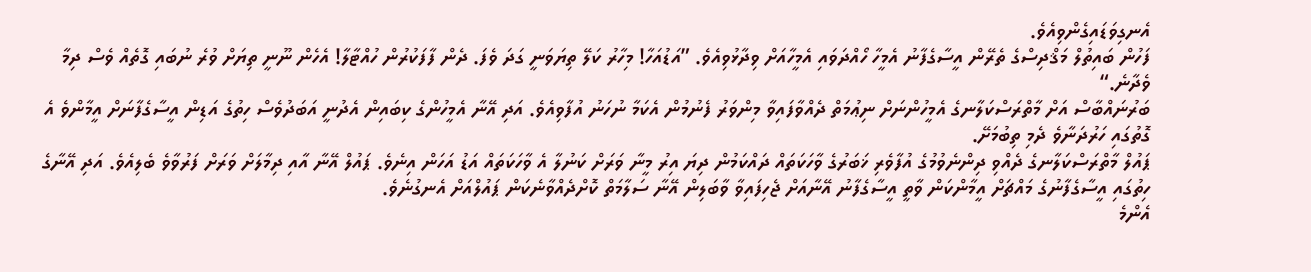އެނގިވަޑައިގެންވިއެވެ.
ފަހުން ބައިތުލް މަޤްދިސްގެ ތެރޭން އީސާގެފާނު އެމީހާ ހޯއްދަވައި އެމީހާއަށް ވިދާޅުވިއެވެ. ”އަޑުއަހާ! މިހާރު ކަލޭ ތިޔަވަނީ ގަދަ ވެފަ. ދެން ފާފަކުރުން ހުއްޓާލާ! އެހެން ނޫނީ ތިޔަށް ވުރެ ނުބައި ގޮތެއް ވެސް ދިމާ ވެދާނެ.“
ބަރުނައްބާސް އަށް މާތްރަސްކަލާނގެ އެމީހުންނަށް ނިޢުމަތް ދެއްވާފައިވާ މިންވަރު ފެނުމުން އެކަމާ ނުހަނު އުފާވިއެވެ. އަދި އޭނާ އެމީހުންގެ ކިބައިން އެދުނީ އަބަދުވެސް ހިތުގެ އަޑިން އީސާގެފާނަށް އީމާންވެ އެ ގޮތުގައި ހަރުދަނާވެ ދެމި ތިބުމަށޭ.
ޕައުލް މާތްރަސްކަލާނގެ ދެއްވި ދިންނެވުމުގެ އުފާވެރި ޚަބަރުގެ ވާހަކަތައް ދައްކަމުން ދިޔަ އިރު މީނާ ވަރަށް ކަނުލާ އެ ވާހަކަތައް އަޑު އަހަން އިނެވެ. ޕައުލް އޭނާ އާއި ދިމާލަށް ވަރަށް ފަރުވާވެ ބެލިއެވެ. އަދި އޭނާގެ ހިތުގައި އީސާގެފާނުގެ މައްޗަށް އީމާންކަން ވާތީ އީސާގެފާނު އޭނާއަށް ޖެހިފައިވާ ވާބަލިން އޭނާ ސަލާމަތް ކޮށްދެއްވާނެކަން ޕައުލްއަށް އެނގުނެވެ.
އެންމެ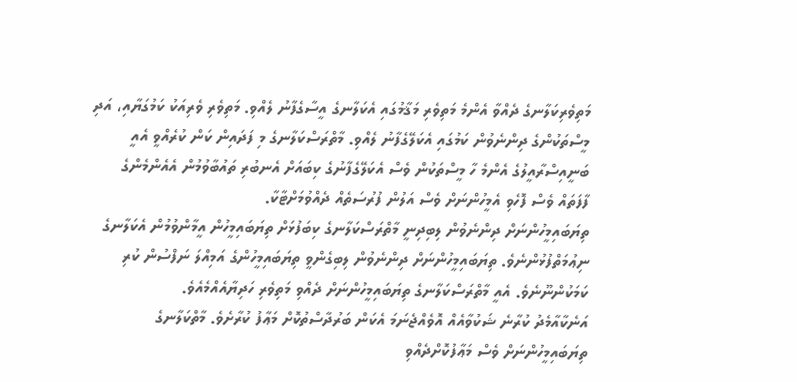މަތިވެރިކަލާނގެ ދެއްވާ އެންމެ މަތިވެރި މަޤާމުގައި އެކަލާނގެ އީސާގެފާނު ލެއްވި. މަތިވެރި ވެރިއަކު ކަމުގަޔާއި، އަދި މީސްތަކުންގެ ދިންނެވުން ކަމުގައި އެކަލޭގެފާނު ލެއްވި. މާތްރަސްކަލާނގެ މި ފަދައިން ކަން ކުރެއްވީ އެއީ ބަނީއިސްރާއީލުގެ އެންމެ ހާ މީސްތަކުން ވެސް އެކަލޭގެފާނުގެ ކިބައަށް އެނބުރި ތައުބާވުމުން އެއެންމެންގެ ފާފަތައް ވެސް ފޮހެވި އެމީހުންނަށް ވެސް އަލުން ފުރުސަތެއް ދެއްވުމަށްޓާކާ.
ތިޔަބައިމީހުންނަށް ދިންނެވުން ލިބިދިނީ މާތްރަސްކަލާނގެ ކިބަފުޅަށް ތިޔަބައިމީހުން އީމާންވުމުން އެކަލާނގެ ނިޢުމަތްފުޅުންނެވެ. ތިޔަބައިމީހުންނަށް ދިންނެވުން ލިބިގެންވީ ތިޔަބައިމީހުންގެ އަމިއްލަ ނަފްސުން ކުރި ކަމަކުންނޫނެވެ. އެއީ މާތްރަސްކަލާނގެ ތިޔަބައިމީހުންނަށް ދެއްވި މަތިވެރި ހަދިޔާއެއްމެއެވެ.
އަނެކާއާމެދު ކުރާނެ ޝަކުވާއެއް އޮވެއްޖެނަމަ އެކަން ބަރުދާސްތުކޮށް މަޢާފު ކުރާށެވެ. މާތްކަލާނގެ ތިޔަބައިމީހުންނަށް ވެސް މަޢާފުކޮށްދެއްވި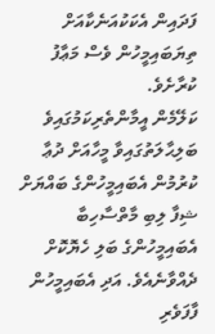ފަދައިން އެކަކުއަނެކާއަށް ތިޔަބައިމީހުން ވެސް މަޢާފު ކުރާށެވެ.
ކަލޭމެން އީމާންތެރިކަމުގައިވެ ބަލިޙާލަތުގައިވާ މީހާއަށް ދުޢާ ކުރުމުން އެބައިމީހުންގެ ބައްޔަށް ޝިފާ ލިބި މާތްސާހިބާ އެބައިމީހުންގެ ބަލި ހެޔޮކޮށް ދެއްވާނެއެވެ. އަދި އެބައިމީހުން ފާފަވެރި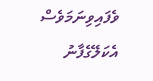ވެފައިވިނަމަވެސް އެކަލޭގެފާނު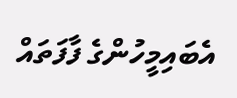އެބައިމީހުންގެ ފާފަތައް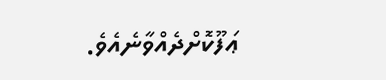ޢަފޫކޮށްދެއްވާނެއެވެ.